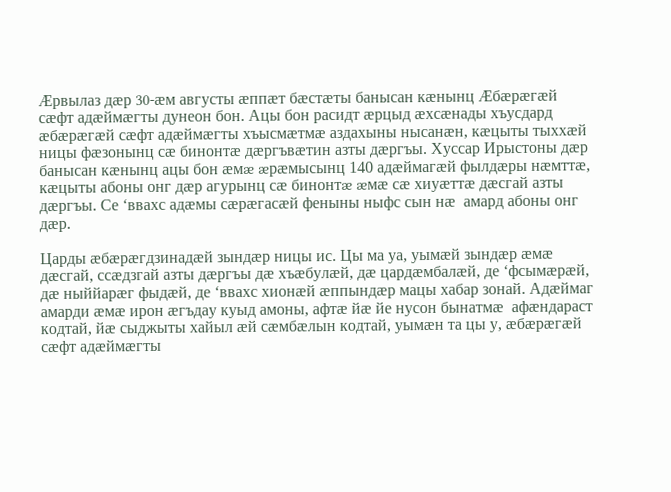Æрвылаз дæр 30-æм августы æппæт бæстæты банысан кæнынц Æбæрæгæй  сæфт адæймæгты дунеон бон. Ацы бон расидт æрцыд æхсæнады хъусдард æбæрæгæй сæфт адæймæгты хъысмæтмæ аздахыны нысанæн, кæцыты тыххæй ницы фæзонынц сæ бинонтæ дæргъвæтин азты дæргъы. Хуссар Ирыстоны дæр банысан кæнынц ацы бон æмæ æрæмысынц 140 адæймагæй фылдæры нæмттæ, кæцыты абоны онг дæр агурынц сæ бинонтæ æмæ сæ хиуæттæ дæсгай азты дæргъы. Се ‘ввахс адæмы сæрæгасæй феныны ныфс сын нæ  амард абоны онг дæр.

Царды æбæрæгдзинадæй зындæр ницы ис. Цы ма уа, уымæй зындæр æмæ  дæсгай, ссæдзгай азты дæргъы дæ хъæбулæй, дæ цардæмбалæй, де ‘фсымæрæй, дæ ныййарæг фыдæй, де ‘ввахс хионæй æппындæр мацы хабар зонай. Адæймаг амарди æмæ ирон æгъдау куыд амоны, афтæ йæ йе нусон бынатмæ  афæндараст кодтай, йæ сыджыты хайыл æй сæмбæлын кодтай, уымæн та цы у, æбæрæгæй сæфт адæймæгты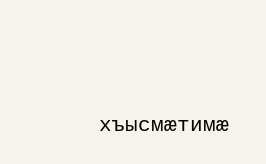хъысмæтимæ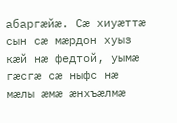абаргæйæ. Сæ хиуæттæ сын сæ мæрдон хуыз кæй нæ федтой, уымæ гæсгæ сæ ныфс нæ мæлы æмæ æнхъæлмæ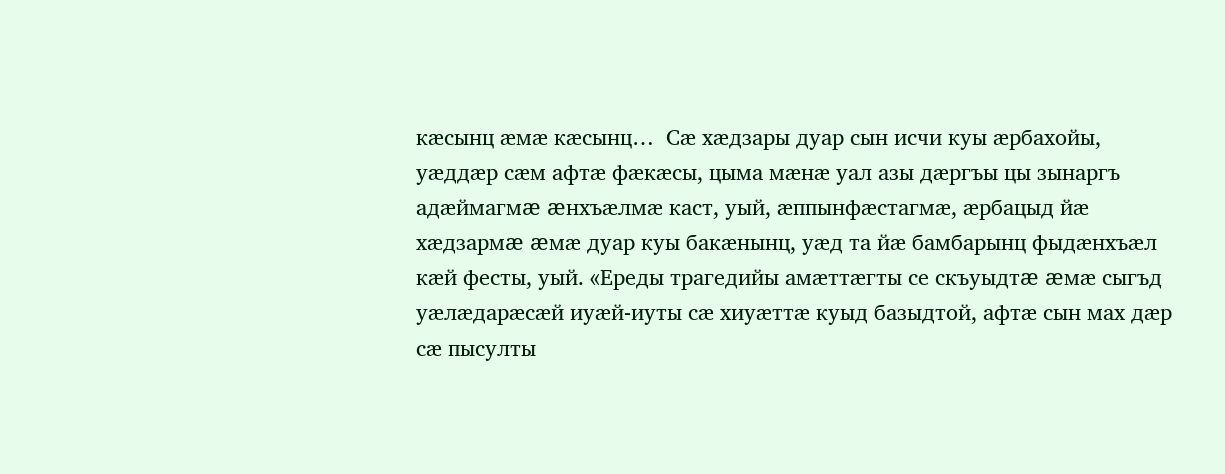кæсынц æмæ кæсынц…  Сæ хæдзары дуар сын исчи куы æрбахойы, уæддæр сæм афтæ фæкæсы, цыма мæнæ уал азы дæргъы цы зынаргъ адæймагмæ æнхъæлмæ каст, уый, æппынфæстагмæ, æрбацыд йæ хæдзармæ æмæ дуар куы бакæнынц, уæд та йæ бамбарынц фыдæнхъæл кæй фесты, уый. «Ереды трагедийы амæттæгты се скъуыдтæ æмæ сыгъд уæлæдарæсæй иуæй-иуты сæ хиуæттæ куыд базыдтой, афтæ сын мах дæр сæ пысулты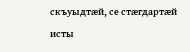скъуыдтæй, се стæгдартæй исты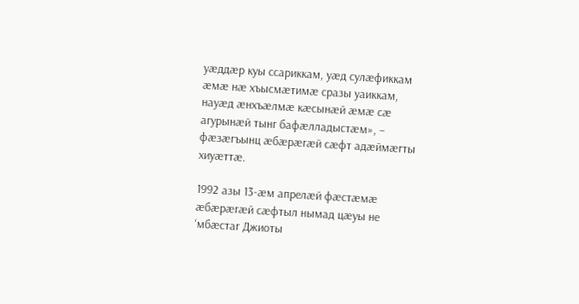уæддæр куы ссариккам, уæд сулæфиккам æмæ нæ хъысмæтимæ сразы уаиккам, науæд æнхъæлмæ кæсынæй æмæ сæ агурынæй тынг бафæлладыстæм», – фæзæгъынц æбæрæгæй сæфт адæймæгты хиуæттæ.

1992 азы 13-æм апрелæй фæстæмæ æбæрæгæй сæфтыл нымад цæуы не ‘мбæстаг Джиоты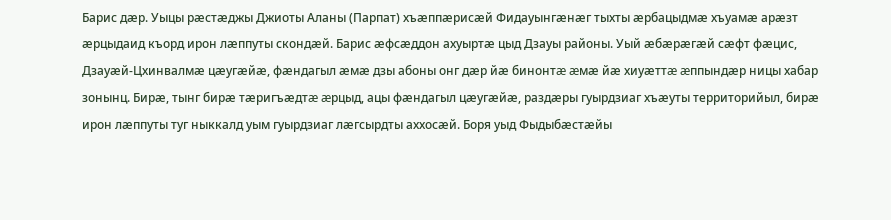Барис дæр. Уыцы рæстæджы Джиоты Аланы (Парпат) хъæппæрисæй Фидауынгæнæг тыхты æрбацыдмæ хъуамæ арæзт æрцыдаид къорд ирон лæппуты скондæй. Барис æфсæддон ахуыртæ цыд Дзауы районы. Уый æбæрæгæй сæфт фæцис, Дзауæй-Цхинвалмæ цæугæйæ, фæндагыл æмæ дзы абоны онг дæр йæ бинонтæ æмæ йæ хиуæттæ æппындæр ницы хабар зонынц. Бирæ, тынг бирæ тæригъæдтæ æрцыд, ацы фæндагыл цæугæйæ, раздæры гуырдзиаг хъæуты территорийыл, бирæ ирон лæппуты туг ныккалд уым гуырдзиаг лæгсырдты аххосæй. Боря уыд Фыдыбæстæйы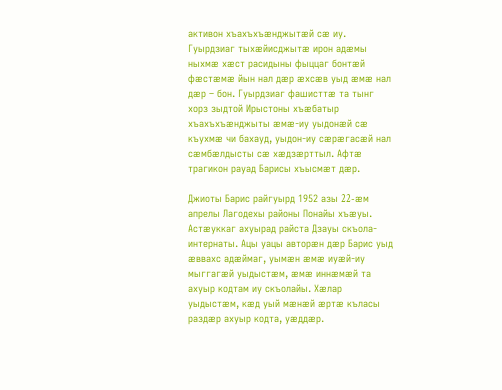активон хъахъхъæнджытæй сæ иу. Гуырдзиаг тыхæйисджытæ ирон адæмы ныхмæ хæст расидыны фыццаг бонтæй фæстæмæ йын нал дæр æхсæв уыд æмæ нал дæр – бон. Гуырдзиаг фашисттæ та тынг хорз зыдтой Ирыстоны хъæбатыр хъахъхъæнджыты æмæ-иу уыдонæй сæ къухмæ чи бахауд, уыдон-иу сæрæгасæй нал сæмбæлдысты сæ хæдзæрттыл. Афтæ трагикон рауад Барисы хъысмæт дæр.

Джиоты Барис райгуырд 1952 азы 22-æм апрелы Лагодехы районы Понайы хъæуы. Астæуккаг ахуырад райста Дзауы скъола-интернаты. Ацы уацы авторæн дæр Барис уыд æввахс адæймаг, уымæн æмæ иуæй-иу мыггагæй уыдыстæм, æмæ иннæмæй та ахуыр кодтам иу скъолайы. Хæлар уыдыстæм, кæд уый мæнæй æртæ къласы раздæр ахуыр кодта, уæддæр.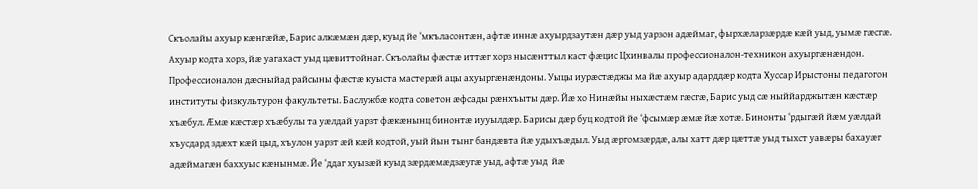Скъолайы ахуыр кæнгæйæ, Барис алкæмæн дæр, куыд йе ‘мкъласонтæн, афтæ иннæ ахуырдзаутæн дæр уыд уарзон адæймаг, фырхæларзæрдæ кæй уыд, уымæ гæсгæ. Ахуыр кодта хорз, йæ уагахаст уыд цæвиттойнаг. Скъолайы фæстæ иттæг хорз нысæнттыл каст фæцис Цхинвалы профессионалон-техникон ахуыргæнæндон. Профессионалон дæсныйад райсыны фæстæ куыста мастерæй ацы ахуыргæнæндоны. Уыцы иурæстæджы ма йæ ахуыр адарддæр кодта Хуссар Ирыстоны педагогон институты физкультурон факультеты. Баслужбæ кодта советон æфсады рæнхъыты дæр. Йæ хо Нинæйы ныхæстæм гæсгæ, Барис уыд сæ ныййарджытæн кæстæр хъæбул. Æмæ кæстæр хъæбулы та уæлдай уарзт фæкæнынц бинонтæ иууылдæр. Барисы дæр буц кодтой йе ‘фсымæр æмæ йæ хотæ. Бинонты ‘рдыгæй йæм уæлдай хъусдард здæхт кæй цыд, хъулон уарзт æй кæй кодтой, уый йын тынг бандæвта йæ удыхъæдыл. Уыд æргомзæрдæ, алы хатт дæр цæттæ уыд тыхст уавæры бахауæг адæймагæн баххуыс кæнынмæ. Йе ‘ддаг хуызæй куыд зæрдæмæдзæугæ уыд, афтæ уыд  йæ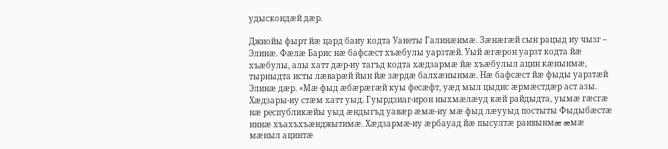удыскондæй дæр.

Джиойы фырт йæ цард баиу кодта Уанеты Галинæимæ. Зæнæгæй сын рацыд иу чызг – Элинæ. Фæлæ Барис нæ бафсæст хъæбулы уарзтæй. Уый æгæрон уарзт кодта йæ хъæбулы, алы хатт дæр-иу тагъд кодта хæдзармæ йæ хъæбулыл ацин кæнынмæ, тырныдта исты лæварæй йын йæ зæрдæ балхæнынмæ. Нæ бафсæст йæ фыды уарзтæй Элинæ дæр. «Мæ фыд æбæрæгæй куы фесæфт, уæд мыл цыдис æрмæстдæр аст азы. Хæдзары-иу стæм хатт уыд. Гуырдзиаг-ирон ныхмæлæуд кæй райдыдта, уымæ гæсгæ нæ республикæйы уыд æндыгъд уавæр æмæ-иу мæ фыд лæууыд постыты Фыдыбæстæ иннæ хъахъхъæнджытимæ. Хæдзармæ-иу æрбауад йæ пысултæ раивынмæ æмæ мæныл ацинтæ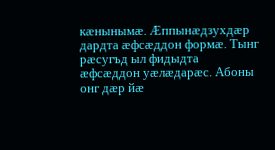кæнынымæ. Æппынæдзухдæр дардта æфсæддон формæ. Тынг рæсугъд ыл фидыдта æфсæддон уæлæдарæс. Абоны онг дæр йæ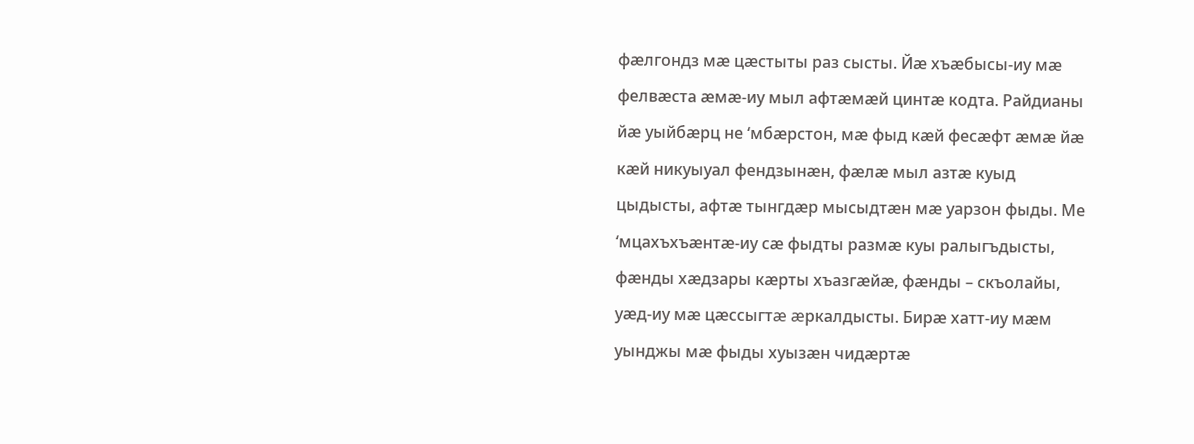фæлгондз мæ цæстыты раз сысты. Йæ хъæбысы-иу мæ фелвæста æмæ-иу мыл афтæмæй цинтæ кодта. Райдианы йæ уыйбæрц не ‘мбæрстон, мæ фыд кæй фесæфт æмæ йæ кæй никуыуал фендзынæн, фæлæ мыл азтæ куыд цыдысты, афтæ тынгдæр мысыдтæн мæ уарзон фыды. Ме ‘мцахъхъæнтæ-иу сæ фыдты размæ куы ралыгъдысты, фæнды хæдзары кæрты хъазгæйæ, фæнды – скъолайы, уæд-иу мæ цæссыгтæ æркалдысты. Бирæ хатт-иу мæм уынджы мæ фыды хуызæн чидæртæ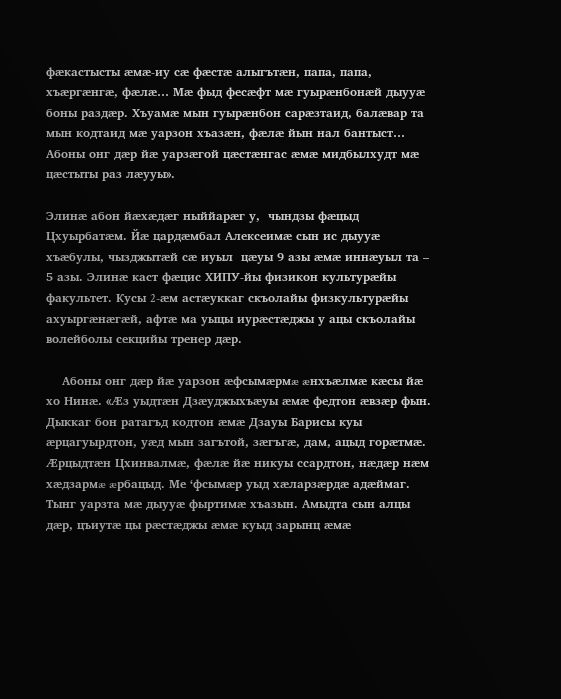фæкастысты æмæ-иу сæ фæстæ алыгътæн, папа, папа, хъæргæнгæ, фæлæ… Мæ фыд фесæфт мæ гуырæнбонæй дыууæ боны раздæр. Хъуамæ мын гуырæнбон сарæзтаид, балæвар та мын кодтаид мæ уарзон хъазæн, фæлæ йын нал бантыст… Абоны онг дæр йæ уарзæгой цæстæнгас æмæ мидбылхудт мæ цæстыты раз лæууы».

Элинæ абон йæхæдæг ныййарæг у,  чындзы фæцыд Цхуырбатæм. Йæ цардæмбал Алексеимæ сын ис дыууæ хъæбулы, чызджытæй сæ иуыл  цæуы 9 азы æмæ иннæуыл та – 5 азы. Элинæ каст фæцис ХИПУ-йы физикон культурæйы факультет. Кусы 2-æм астæуккаг скъолайы физкультурæйы ахуыргæнæгæй, афтæ ма уыцы иурæстæджы у ацы скъолайы волейболы секцийы тренер дæр.

    Абоны онг дæр йæ уарзон æфсымæрмæ æнхъæлмæ кæсы йæ хо Нинæ. «Æз уыдтæн Дзæуджыхъæуы æмæ федтон æвзæр фын. Дыккаг бон ратагъд кодтон æмæ Дзауы Барисы куы æрцагуырдтон, уæд мын загътой, зæгъгæ, дам, ацыд горæтмæ. Æрцыдтæн Цхинвалмæ, фæлæ йæ никуы ссардтон, нæдæр нæм  хæдзармæ æрбацыд. Ме ‘фсымæр уыд хæларзæрдæ адæймаг. Тынг уарзта мæ дыууæ фыртимæ хъазын. Амыдта сын алцы дæр, цъиутæ цы рæстæджы æмæ куыд зарынц æмæ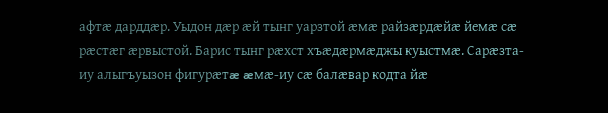афтæ дарддæр. Уыдон дæр æй тынг уарзтой æмæ райзæрдæйæ йемæ сæ рæстæг æрвыстой. Барис тынг рæхст хъæдæрмæджы куыстмæ. Сарæзта-иу алыгъуызон фигурæтæ æмæ-иу сæ балæвар кодта йæ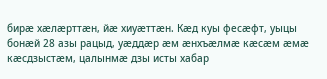бирæ хæлæрттæн, йæ хиуæттæн. Кæд куы фесæфт, уыцы бонæй 28 азы рацыд, уæддæр æм æнхъæлмæ кæсæм æмæ кæсдзыстæм, цалынмæ дзы исты хабар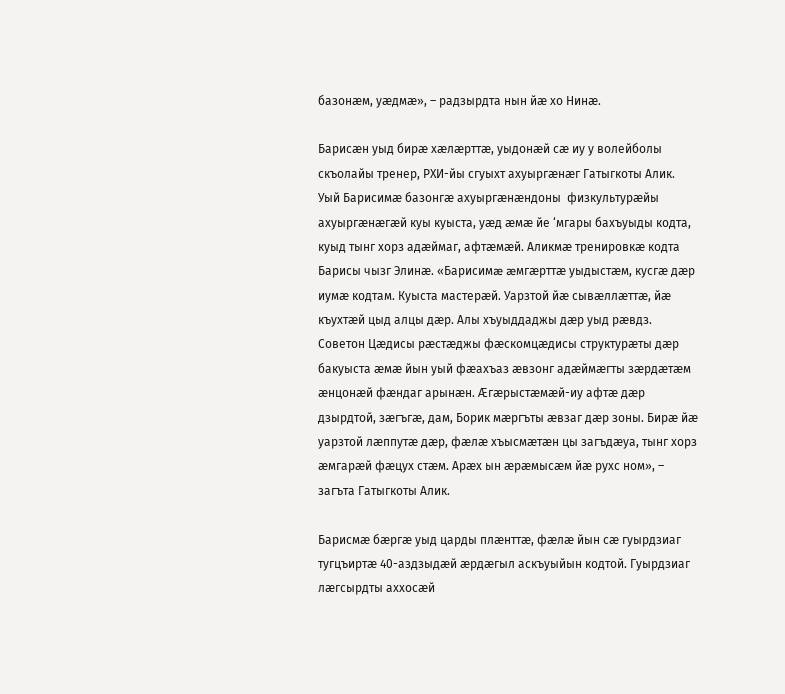базонæм, уæдмæ», – радзырдта нын йæ хо Нинæ.

Барисæн уыд бирæ хæлæрттæ, уыдонæй сæ иу у волейболы скъолайы тренер, РХИ-йы сгуыхт ахуыргæнæг Гатыгкоты Алик. Уый Барисимæ базонгæ ахуыргæнæндоны  физкультурæйы ахуыргæнæгæй куы куыста, уæд æмæ йе ‘мгары бахъуыды кодта, куыд тынг хорз адæймаг, афтæмæй. Аликмæ тренировкæ кодта Барисы чызг Элинæ. «Барисимæ æмгæрттæ уыдыстæм, кусгæ дæр иумæ кодтам. Куыста мастерæй. Уарзтой йæ сывæллæттæ, йæ къухтæй цыд алцы дæр. Алы хъуыддаджы дæр уыд рæвдз. Советон Цæдисы рæстæджы фæскомцæдисы структурæты дæр бакуыста æмæ йын уый фæахъаз æвзонг адæймæгты зæрдæтæм æнцонæй фæндаг арынæн. Æгæрыстæмæй-иу афтæ дæр дзырдтой, зæгъгæ, дам, Борик мæргъты æвзаг дæр зоны. Бирæ йæ уарзтой лæппутæ дæр, фæлæ хъысмæтæн цы загъдæуа, тынг хорз æмгарæй фæцух стæм. Арæх ын æрæмысæм йæ рухс ном», – загъта Гатыгкоты Алик.

Барисмæ бæргæ уыд царды плæнттæ, фæлæ йын сæ гуырдзиаг тугцъиртæ 40-аздзыдæй æрдæгыл аскъуыйын кодтой. Гуырдзиаг лæгсырдты аххосæй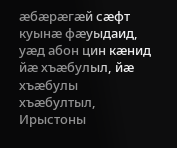æбæрæгæй сæфт куынæ фæуыдаид, уæд абон цин кæнид йæ хъæбулыл, йæ хъæбулы хъæбултыл, Ирыстоны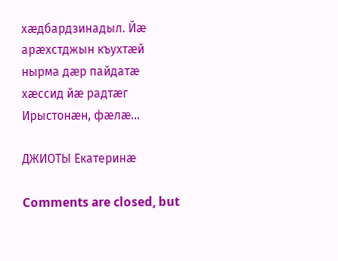хæдбардзинадыл. Йæ арæхстджын къухтæй нырма дæр пайдатæ хæссид йæ радтæг Ирыстонæн, фæлæ…

ДЖИОТЫ Екатеринæ

Comments are closed, but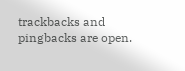trackbacks and pingbacks are open.